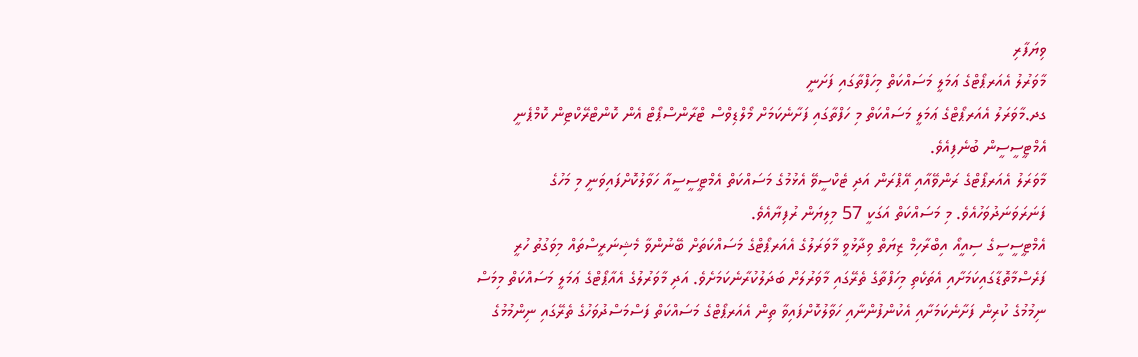ވިޔަފާރި
މާވަރުލު އެއަރޕޯޓްގެ ޢަމަލީ މަސައްކަތް މިހަފްތާގައި ފަށަނީ
ގދ.މާވަރަލު އެއަރޕޯޓްގެ ޢަމަލީ މަސައްކަތް މި ހަފްތާގައި ފަށާނެކަމަށް މޯލްޑިވްސް ޓްރާންސްޕޯޓް އެން ކޮންޓްރޭކްޓިން ކޮމްޕެނީ އެމްޓީސީސީން ބުނެފިއެވެ.
މާވަރަލު އެއަރޕޯޓްގެ ރަންވޭއާއި އޭޕްރަން އަދި ޓެކްސީވޭ އެޅުމުގެ މަސައްކަތް އެމްޓީސީސީއާ ހަވާލުކޮށްފައިވަނީ މި މަހުގެ ފަނަރަވަނަދުވަހުއެވެ. މި މަސައްކަތް އަގަކީ 57 މިލިޔަން ރުފިޔާއެވެ.
އެމްޓީސީސީގެ ސިއީއޯ އިބްރާހިމް ޒިޔަތް ވިދާޅުވީ މާވަރަލުގެ އެއަރޕޯޓްގެ މަސައްކަތަށް ބޭނުންވާ މެޝިނަރީސްތައް މިވަގުތު ހުރީ ފަރެސްމާތޮޑާގައިކަމަށާއި އެތަކެތި މިހަފްތާގެ ތެރޭގައި މާވަރުލަށް ބަދަލުކުރާނެކަމަށެވެ. އަދި މާވަރުލުގެ އެއާޕޯޓްގެ ޢަމަލީ މަސައްކަތް މިމަސް ނިމުމުގެ ކުރިން ފަށާނެކަމަށާއި އެކުންފުންނާއި ހަވާލުކޮށްފައިވާ ތިން އެއަރޕޯޓްގެ މަސައްކަތް ފަސްމަސްދުވަހުގެ ތެރޭގައި ނިންމުމުގެ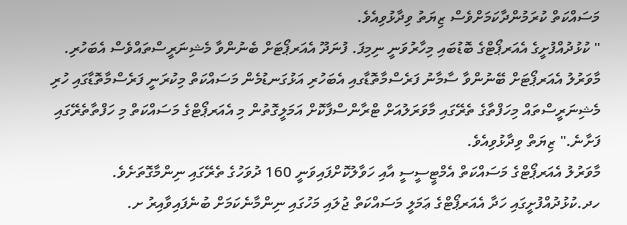މަސައްކަތް ކުރަމުންދާކަމަށްވެސް ޒިޔަތު ވިދާޅުވިއެވެ.
" ކުޅުދުއްފުށީގެ އެއަރޕޯޓްގެ ބޮޑުބައި މިހާރުވަނީ ނިމިފަ. ފުނަދޫ އެއަރޕޯޓަށް ބެނުންވާ މެޝިނަރީސްތައްވެސް އެބަހުރި. މާވަރުލު އެއަރޕޯޓަށް ބޭނުންވާ ސާމާނު ފަރެސްމާތޮޑާގއި އެބަހުރި އަޅުގަނޑުމެން މަސައްކަތް މިކުރަނީ ފަރެސްމާތޮޑާގައި ހުރި މެޝިނަރީސްތައް މިހަފްތާގެ ތެރޭގައި މާވަރަލުއަށް ޓްރާންސްފާކޮށް އަމަލީގޮތުން މި އެއަރޕޯޓްގެ މަސައްކަތް މި ހަފްތާތެރޭގައި ފަށާނެ." ޒިޔަތް ވިދާޅުވިއެވެ.
މާވަރުލު އެއަރޕޯޓްގެ މަސައްކަތް އެމްޓީސީސީ އާއި ހަވާލުކޮށްފައިވަނީ 160 ދުވަހުގެ ތެރޭގައި ނިންމާގޮތަށެވެ.
ހދ.ކުޅުދުއްފުށީގައި ހަދާ އެއަރޕޯޓްގެ ޢަމަލީ މަސައްކަތް ޖުލައި މަހުގައި ނިންމާނެކަމަށް ބުނެފައިވާއިރު ށ.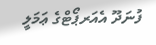ފުނަދޫ އެއަރޕޯޓްގެ ޢަމަލީ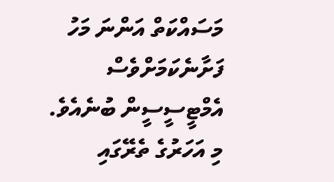މަސައްކަތް އަންނަ މަހު ފަށާނެކަމަށްވެސް އެމްޓީސީސީން ބުނެއެވެ.
މި އަހަރުގެ ތެރޭގައި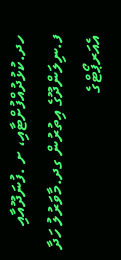ހދ.ކުޅުދުއްފުށްޓާއި، ށ .ފުނަދޫއާއި ފ.ނިލަންދޫގެ އިތުރުން ގދ.މާވަރުލު ހަދާ އެއަރޕޯޓްގެ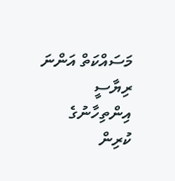މަސައްކަތް އަންނަ ރިޔާސީ އިންތިހާނުގެ ކުރިން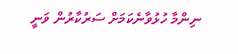ނިންމާ ހުޅުވާނެކަމަށް ސަރުކާރުން ވަނީ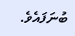ބުނަފައެވެ.